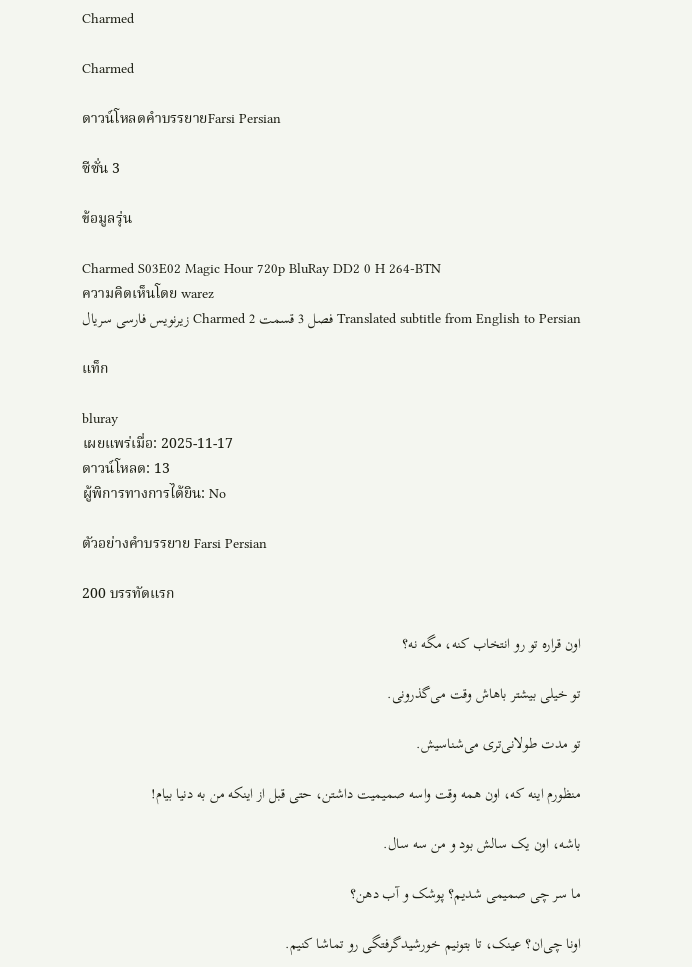Charmed

Charmed

ดาวน์โหลดคำบรรยายFarsi Persian

ซีซั่น 3

ข้อมูลรุ่น

Charmed S03E02 Magic Hour 720p BluRay DD2 0 H 264-BTN
ความคิดเห็นโดย warez
Translated subtitle from English to Persian فصل 3 قسمت 2 Charmed زیرنویس فارسی سریال

แท็ก

bluray
เผยแพร่เมื่อ: 2025-11-17
ดาวน์โหลด: 13
ผู้พิการทางการได้ยิน: No

ตัวอย่างคำบรรยาย Farsi Persian

200 บรรทัดแรก

اون قراره تو رو انتخاب کنه، مگه نه؟

تو خیلی بیشتر باهاش وقت می‌گذرونی.

تو مدت طولانی‌تری می‌شناسیش.

منظورم اینه که، اون همه وقت واسه صمیمیت داشتن، حتی قبل از اینکه من به دنیا بیام!

باشه، اون یک سالش بود و من سه سال.

ما سر چی صمیمی شدیم؟ پوشک و آب دهن؟

اونا چی‌ان؟ عینک، تا بتونیم خورشیدگرفتگی رو تماشا کنیم.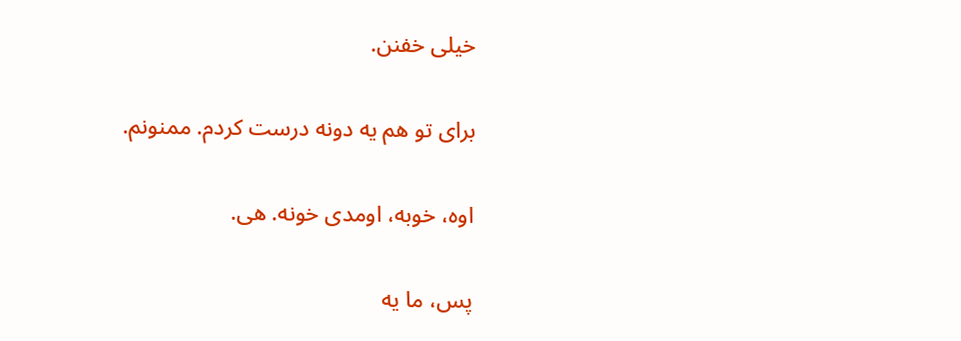خیلی خفنن.

برای تو هم یه دونه درست کردم. ممنونم.

اوه، خوبه، اومدی خونه. هی.

پس، ما یه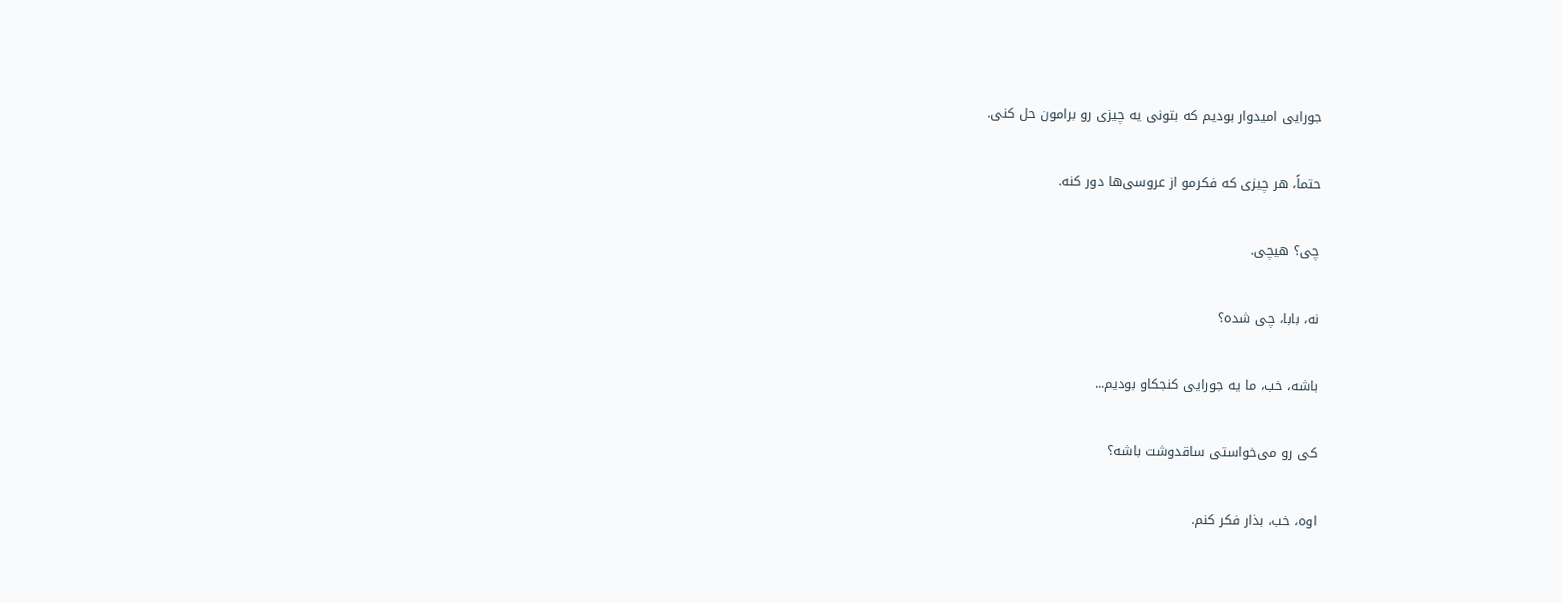جورایی امیدوار بودیم که بتونی یه چیزی رو برامون حل کنی.

حتماً، هر چیزی که فکرمو از عروسی‌ها دور کنه.

چی؟ هیچی.

نه، بابا، چی شده؟

باشه، خب، ما یه جورایی کنجکاو بودیم...

کی رو می‌خواستی ساقدوشت باشه؟

اوه، خب، بذار فکر کنم.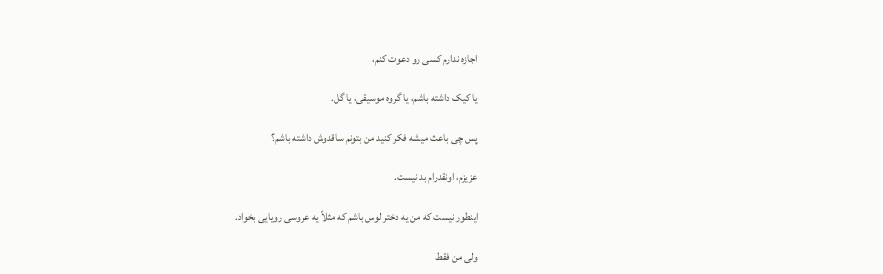اجازه ندارم کسی رو دعوت کنم،

یا کیک داشته باشم، یا گروه موسیقی، یا گل.

پس چی باعث میشه فکر کنید من بتونم ساقدوش داشته باشم؟

عزیزم، اونقدرام بد نیست.

اینطور نیست که من یه دختر لوس باشم که مثلاً یه عروسی رویایی بخواد.

ولی من فقط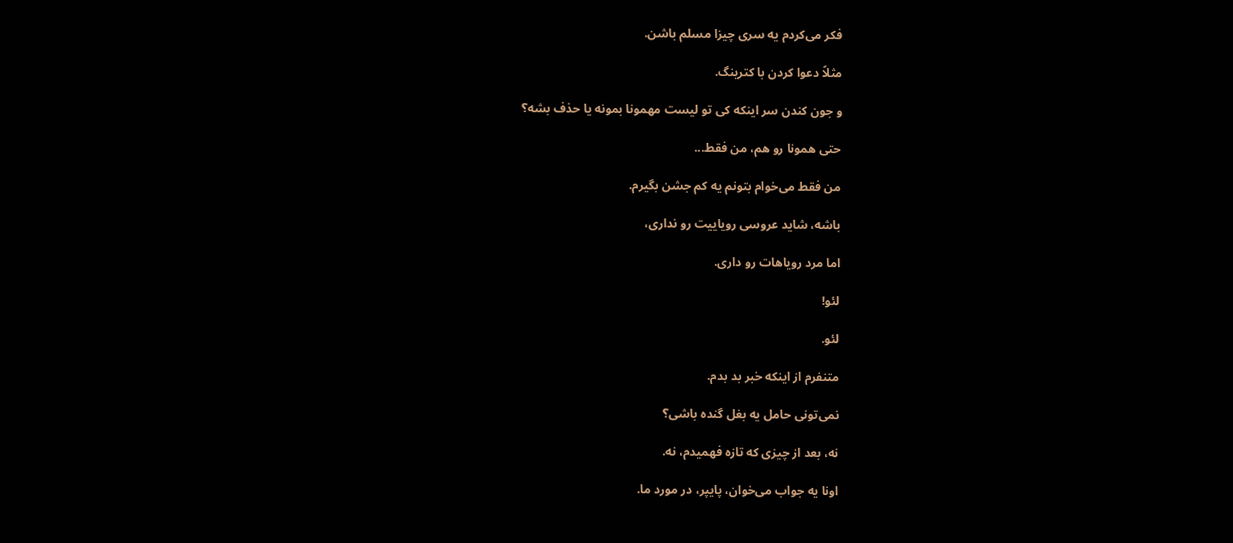فکر می‌کردم یه سری چیزا مسلم باشن.

مثلاً دعوا کردن با کترینگ.

و جون کندن سر اینکه کی تو لیست مهمونا بمونه یا حذف بشه؟

حتی همونا رو هم، من فقط...

من فقط می‌خوام بتونم یه کم جشن بگیرم.

باشه، شاید عروسی رویاییت رو نداری،

اما مرد رویاهات رو داری.

لئو!

لئو.

متنفرم از اینکه خبر بد بدم.

نمی‌تونی حامل یه بغل گنده باشی؟

نه، بعد از چیزی که تازه فهمیدم، نه.

اونا یه جواب می‌خوان، پایپر، در مورد ما.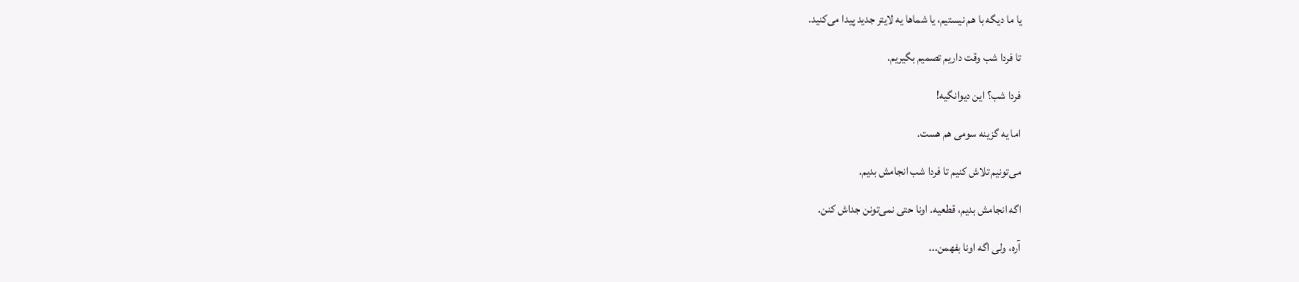یا ما دیگه با هم نیستیم، یا شماها یه لایتر جدید پیدا می‌کنید.

تا فردا شب وقت داریم تصمیم بگیریم.

فردا شب؟ این دیوانگیه!

اما یه گزینه سومی هم هست.

می‌تونیم تلاش کنیم تا فردا شب انجامش بدیم.

اگه انجامش بدیم، قطعیه. اونا حتی نمی‌تونن جداش کنن.

آره، ولی اگه اونا بفهمن...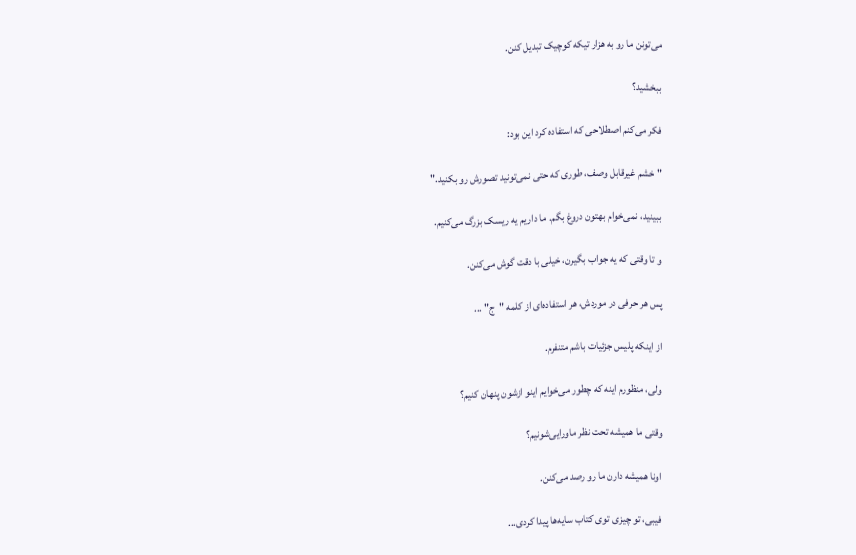می‌تونن ما رو به هزار تیکه کوچیک تبدیل کنن.

ببخشید؟

فکر می‌کنم اصطلاحی که استفاده کرد این بود:

"خشم غیرقابل وصف، طوری که حتی نمی‌تونید تصورش رو بکنید."

ببینید، نمی‌خوام بهتون دروغ بگم. ما داریم یه ریسک بزرگ می‌کنیم.

و تا وقتی که یه جواب بگیرن، خیلی با دقت گوش می‌کنن.

پس هر حرفی در موردش، هر استفاده‌ای از کلمه "ج" ...

از اینکه پلیس جزئیات باشم متنفرم.

ولی، منظورم اینه که چطور می‌خوایم اینو ازشون پنهان کنیم؟

وقتی ما همیشه تحت نظر ماورایی‌شونیم؟

اونا همیشه دارن ما رو رصد می‌کنن.

فیبی، تو چیزی توی کتاب سایه‌ها پیدا کردی...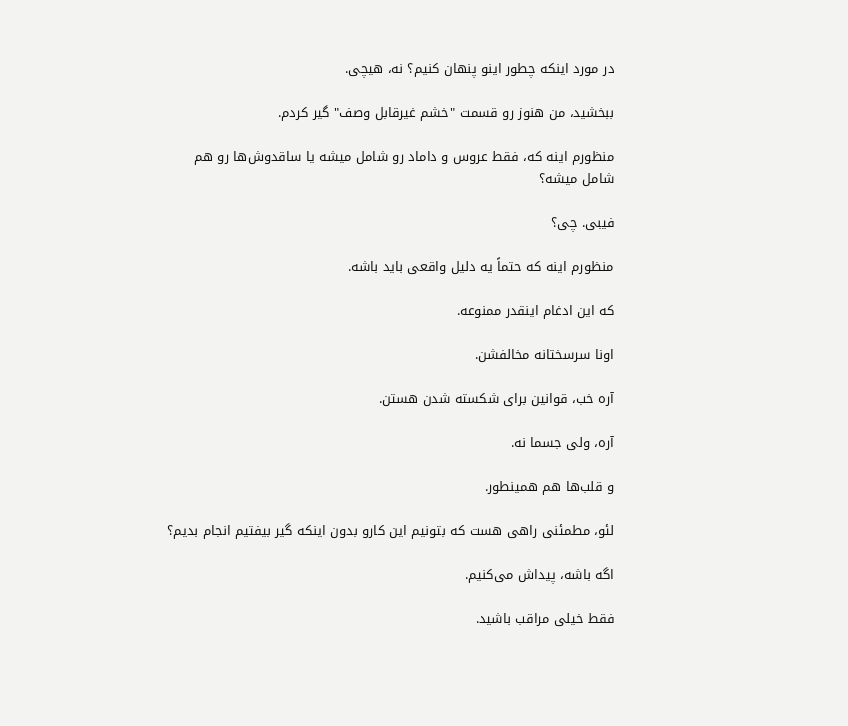در مورد اینکه چطور اینو پنهان کنیم؟ نه، هیچی.

ببخشید، من هنوز رو قسمت "خشم غیرقابل وصف" گیر کردم.

منظورم اینه که، فقط عروس و داماد رو شامل میشه یا ساقدوش‌ها رو هم شامل میشه؟

فیبی. چی؟

منظورم اینه که حتماً یه دلیل واقعی باید باشه.

که این ادغام اینقدر ممنوعه.

اونا سرسختانه مخالفشن.

آره خب، قوانین برای شکسته شدن هستن.

آره، ولی جسما نه.

و قلب‌ها هم همینطور.

لئو، مطمئنی راهی هست که بتونیم این کارو بدون اینکه گیر بیفتیم انجام بدیم؟

اگه باشه، پیداش می‌کنیم.

فقط خیلی مراقب باشید.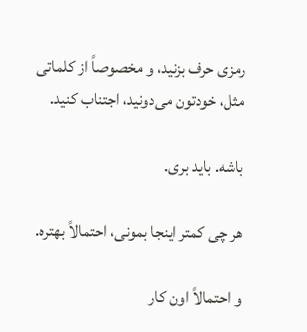رمزی حرف بزنید، و مخصوصاً از کلماتی مثل، خودتون می‌دونید، اجتناب کنید.

باشه. باید بری.

هر چی کمتر اینجا بمونی، احتمالاً بهتره.

و احتمالاً اون کار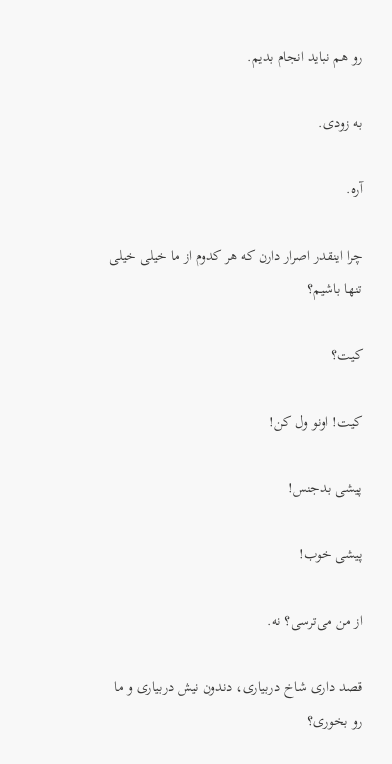رو هم نباید انجام بدیم.

به زودی.

آره.

چرا اینقدر اصرار دارن که هر کدوم از ما خیلی خیلی تنها باشیم؟

کیت؟

کیت! اونو ول کن!

پیشی بدجنس!

پیشی خوب!

از من می‌ترسی؟ نه.

قصد داری شاخ دربیاری، دندون نیش دربیاری و ما رو بخوری؟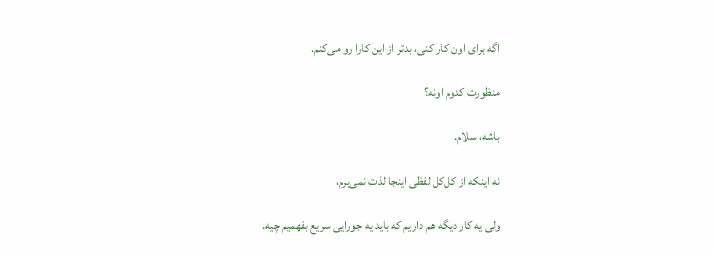اگه برای اون کار کنی، بدتر از این کارا رو می‌کنم.

منظورت کدوم اونه؟

باشه، سلام.

نه اینکه از کل‌کل لفظی اینجا لذت نمی‌برم،

ولی یه کار دیگه هم داریم که باید یه جورایی سریع بفهمیم چیه.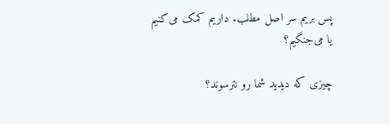پس بریم سر اصل مطلب. داریم کمک می‌کنیم یا می‌جنگیم؟

چیزی که دیدید شما رو نترسوند؟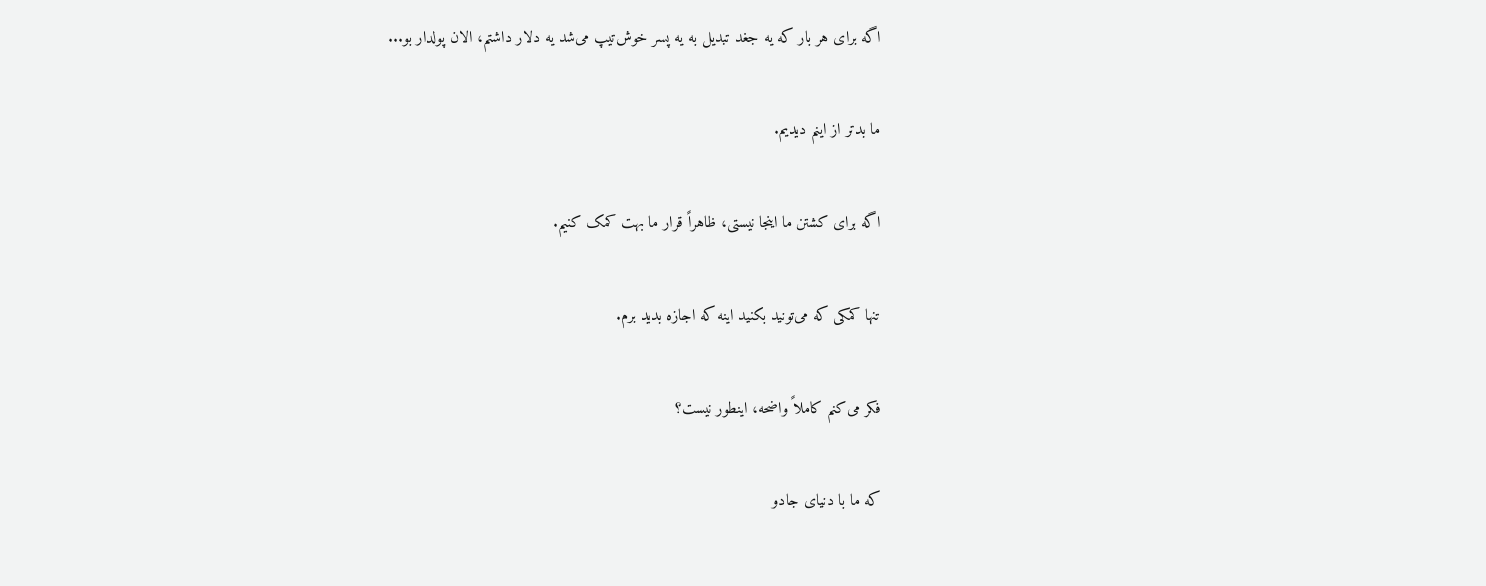اگه برای هر بار که یه جغد تبدیل به یه پسر خوش‌تیپ می‌شد یه دلار داشتم، الان پولدار بو...

ما بدتر از اینم دیدیم.

اگه برای کشتن ما اینجا نیستی، ظاهراً قرار ما بهت کمک کنیم.

تنها کمکی که می‌تونید بکنید اینه که اجازه بدید برم.

فکر می‌کنم کاملاً واضحه، اینطور نیست؟

که ما با دنیای جادو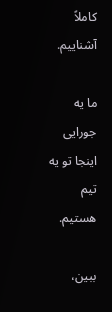کاملاً آشناییم.

ما یه جورایی اینجا تو یه تیم هستیم.

ببین،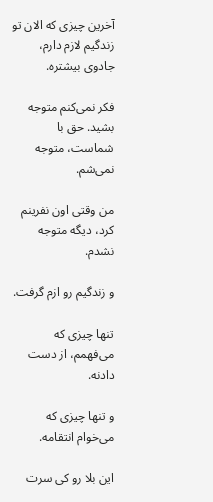آخرین چیزی که الان تو زندگیم لازم دارم، جادوی بیشتره.

فکر نمی‌کنم متوجه بشید. حق با شماست، متوجه نمی‌شم.

من وقتی اون نفرینم کرد، دیگه متوجه نشدم.

و زندگیم رو ازم گرفت.

تنها چیزی که می‌فهمم، از دست دادنه.

و تنها چیزی که می‌خوام انتقامه.

این بلا رو کی سرت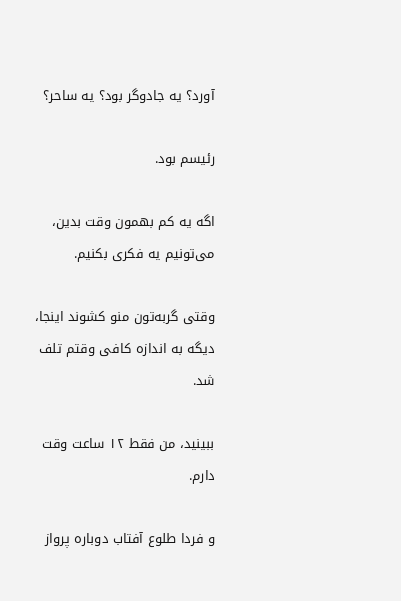آورد؟ یه جادوگر بود؟ یه ساحر؟

رئیسم بود.

اگه یه کم بهمون وقت بدین، می‌تونیم یه فکری بکنیم.

وقتی گربه‌تون منو کشوند اینجا، دیگه به اندازه کافی وقتم تلف شد.

ببینید، من فقط ۱۲ ساعت وقت دارم.

و فردا طلوع آفتاب دوباره پرواز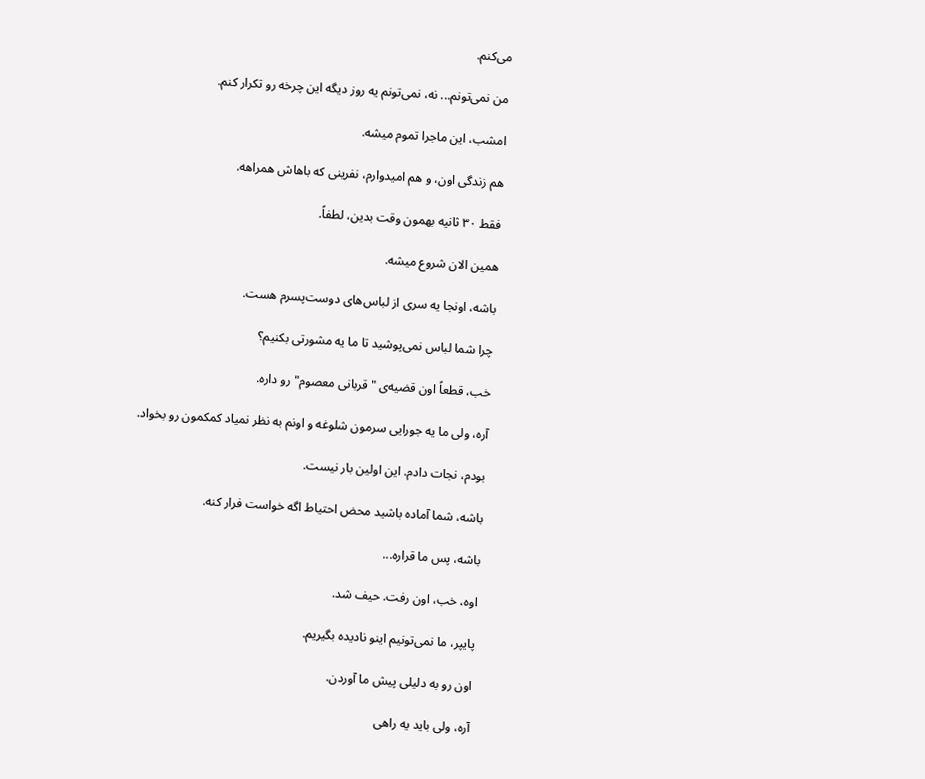می‌کنم.

من نمی‌تونم... نه، نمی‌تونم یه روز دیگه این چرخه رو تکرار کنم.

امشب، این ماجرا تموم میشه.

هم زندگی اون، و هم امیدوارم، نفرینی که باهاش همراهه.

فقط ۳۰ ثانیه بهمون وقت بدین، لطفاً.

همین الان شروع میشه.

باشه، اونجا یه سری از لباس‌های دوست‌پسرم هست.

چرا شما لباس نمی‌پوشید تا ما یه مشورتی بکنیم؟

خب، قطعاً اون قضیه‌ی "قربانی معصوم" رو داره.

آره، ولی ما یه جورایی سرمون شلوغه و اونم به نظر نمیاد کمکمون رو بخواد.

بودم، نجات دادم. این اولین بار نیست.

باشه، شما آماده باشید محض احتیاط اگه خواست فرار کنه.

باشه، پس ما قراره...

اوه، خب، اون رفت. حیف شد.

پایپر، ما نمی‌تونیم اینو نادیده بگیریم.

اون رو به دلیلی پیش ما آوردن.

آره، ولی باید یه راهی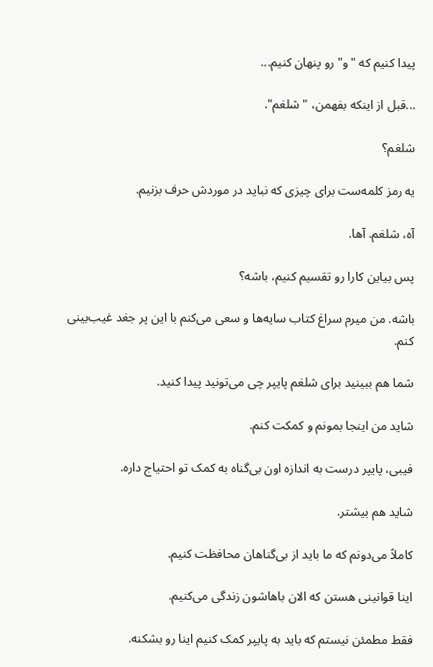پیدا کنیم که "و" رو پنهان کنیم...

...قبل از اینکه بفهمن، "شلغم".

شلغم؟

یه رمز کلمه‌ست برای چیزی که نباید در موردش حرف بزنیم.

آه، شلغم. آها.

پس بیاین کارا رو تقسیم کنیم، باشه؟

باشه. من میرم سراغ کتاب سایه‌ها و سعی می‌کنم با این پر جغد غیب‌بینی کنم.

شما هم ببینید برای شلغم پایپر چی می‌تونید پیدا کنید.

شاید من اینجا بمونم و کمکت کنم.

فیبی، پایپر درست به اندازه اون بی‌گناه به کمک تو احتیاج داره.

شاید هم بیشتر.

کاملاً می‌دونم که ما باید از بی‌گناهان محافظت کنیم.

اینا قوانینی هستن که الان باهاشون زندگی می‌کنیم.

فقط مطمئن نیستم که باید به پایپر کمک کنیم اینا رو بشکنه.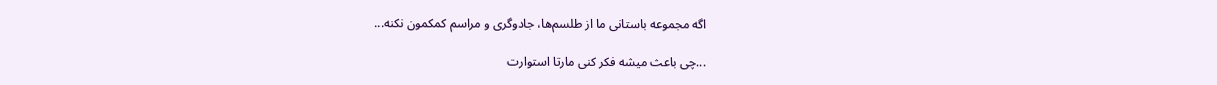اگه مجموعه باستانی ما از طلسم‌ها، جادوگری و مراسم کمکمون نکنه...

...چی باعث میشه فکر کنی مارتا استوارت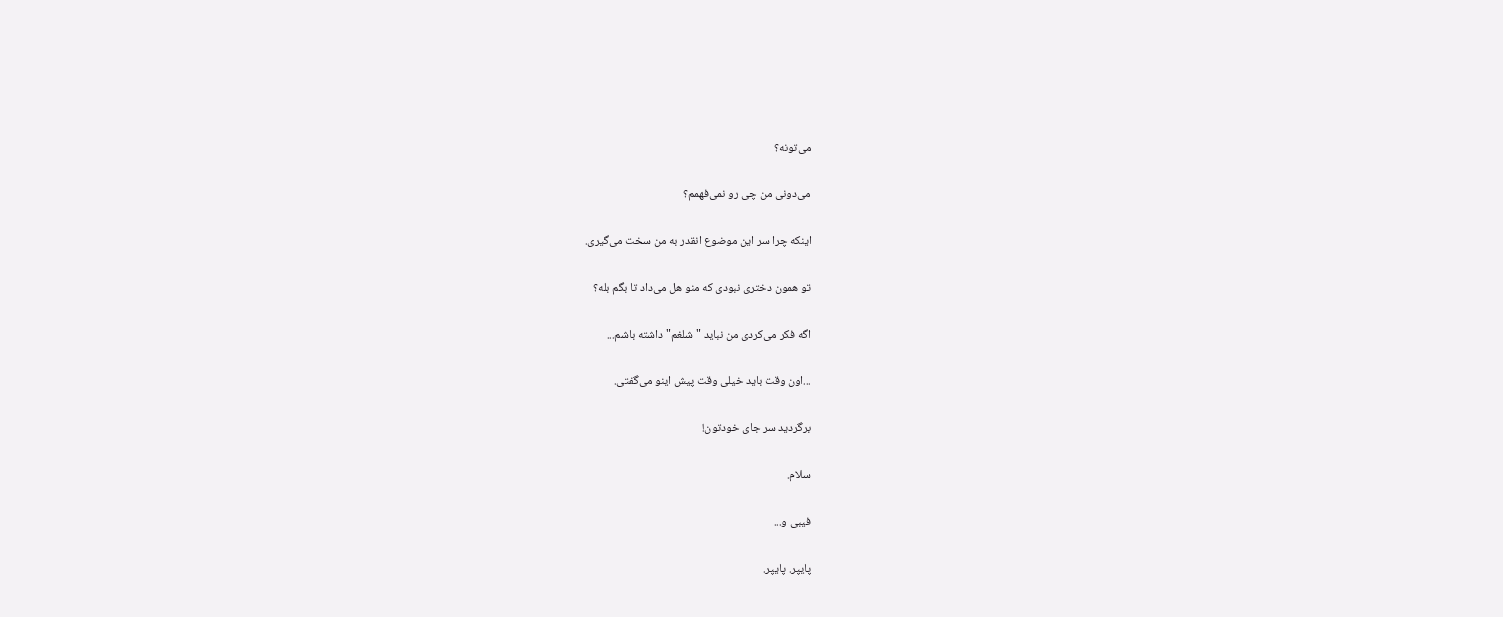می‌تونه؟

می‌دونی من چی رو نمی‌فهمم؟

اینکه چرا سر این موضوع انقدر به من سخت می‌گیری.

تو همون دختری نبودی که منو هل می‌داد تا بگم بله؟

اگه فکر می‌کردی من نباید "شلغم" داشته باشم...

...اون وقت باید خیلی وقت پیش اینو می‌گفتی.

برگردید سر جای خودتون!

سلام.

فیبی و...

پایپر. پایپر.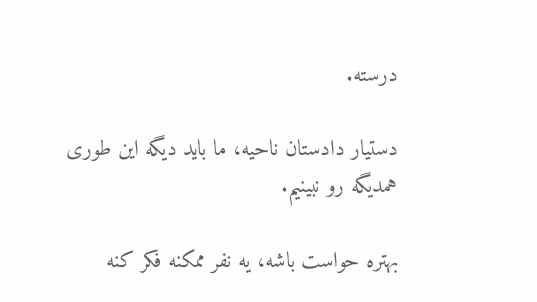درسته.

دستیار دادستان ناحیه، ما باید دیگه این طوری همدیگه رو نبینیم.

بهتره حواست باشه، یه نفر ممکنه فکر کنه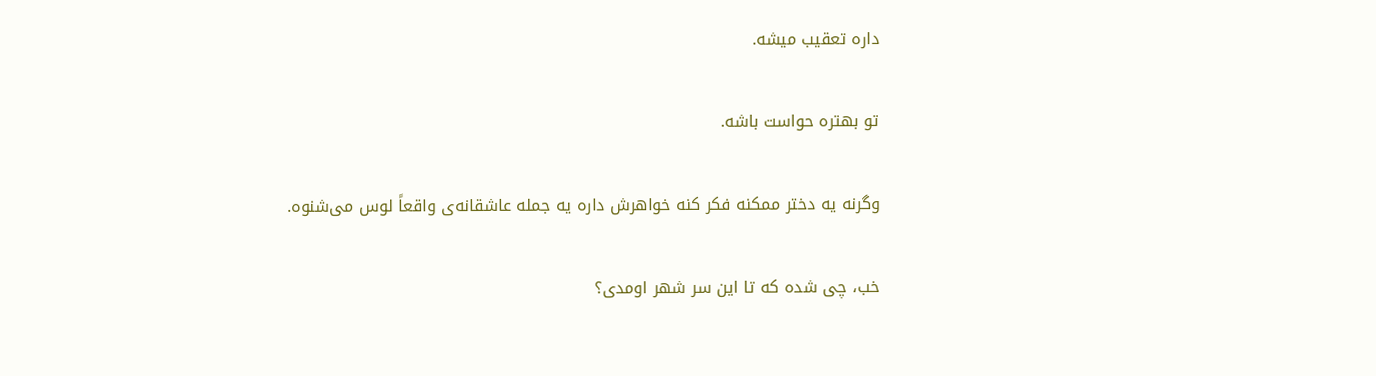داره تعقیب میشه.

تو بهتره حواست باشه.

وگرنه یه دختر ممکنه فکر کنه خواهرش داره یه جمله عاشقانه‌ی واقعاً لوس می‌شنوه.

خب، چی شده که تا این سر شهر اومدی؟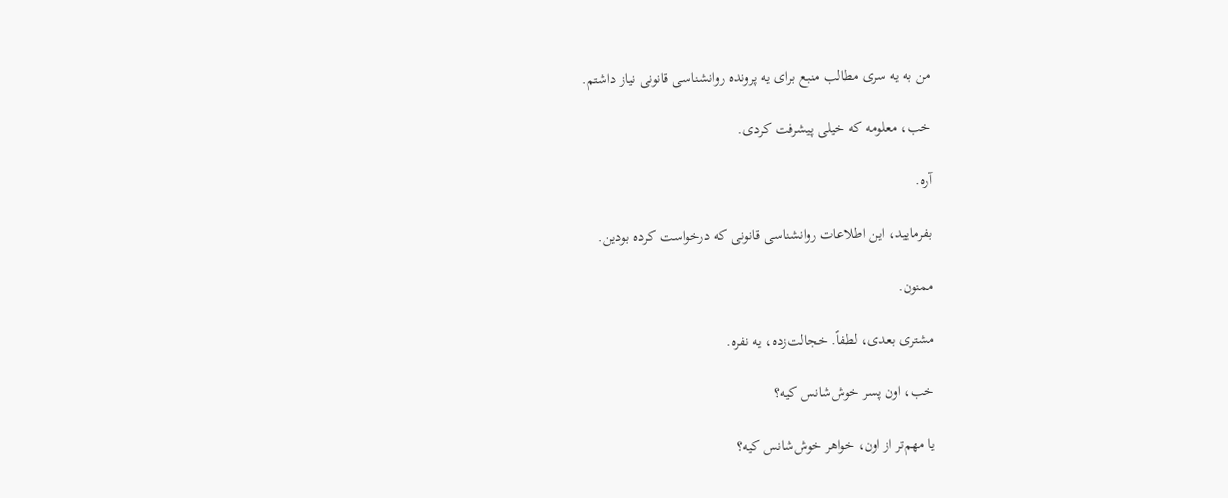من به یه سری مطالب منبع برای یه پرونده روانشناسی قانونی نیاز داشتم.

خب، معلومه که خیلی پیشرفت کردی.

آره.

بفرمایید، این اطلاعات روانشناسی قانونی که درخواست کرده بودین.

ممنون.

مشتری بعدی، لطفاً. خجالت‌زده، یه نفره.

خب، اون پسر خوش‌شانس کیه؟

یا مهم‌تر از اون، خواهر خوش‌شانس کیه؟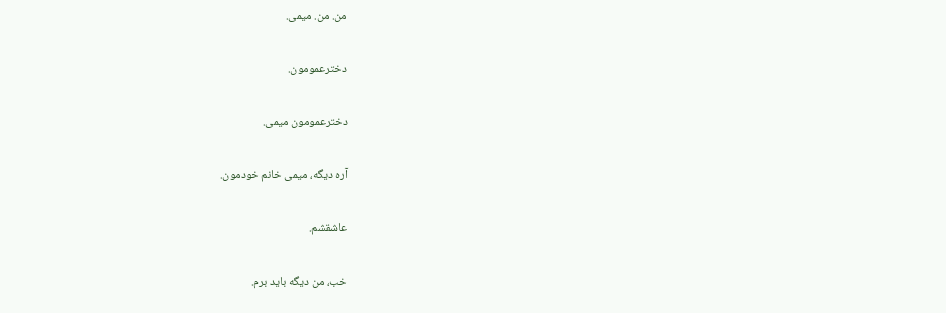من. من. میمی.

دخترعمومون.

دخترعمومون میمی.

آره دیگه، میمی خانم خودمون.

عاشقشم.

خب، من دیگه باید برم.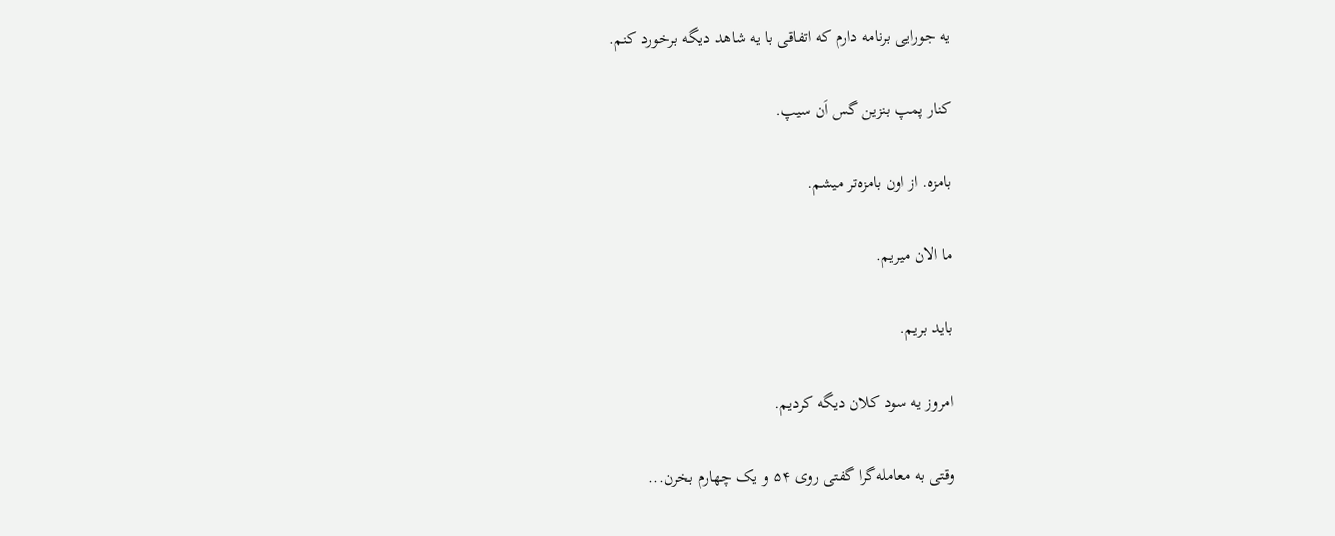یه جورایی برنامه دارم که اتفاقی با یه شاهد دیگه برخورد کنم.

کنار پمپ بنزین گس اَن سیپ.

بامزه. از اون بامزه‌تر میشم.

ما الان میریم.

باید بریم.

امروز یه سود کلان دیگه کردیم.

وقتی به معامله‌گرا گفتی روی ۵۴ و یک چهارم بخرن...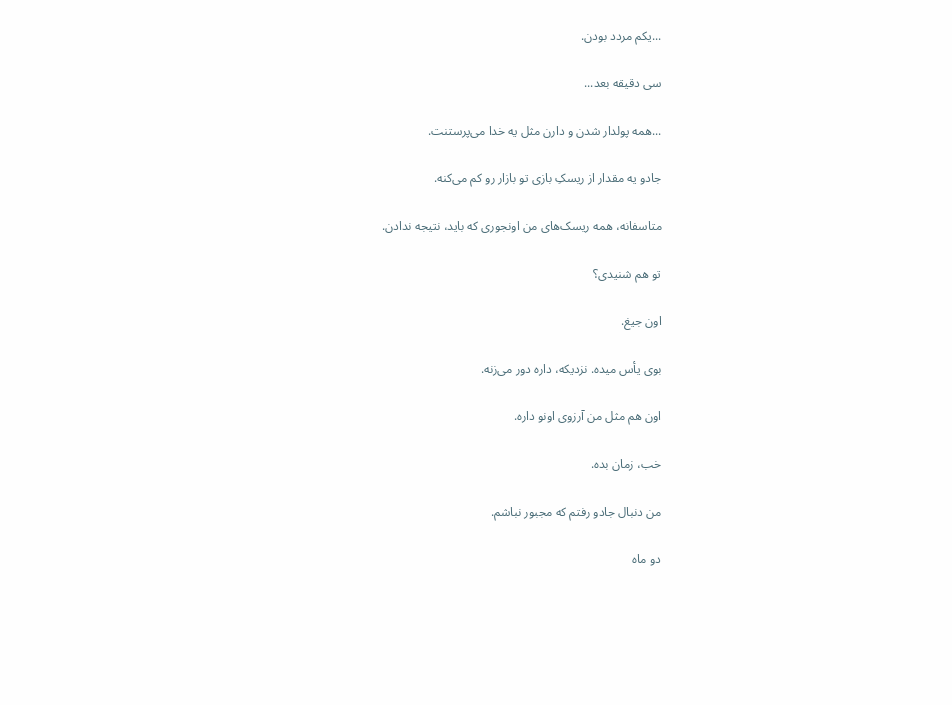...یکم مردد بودن.

سی دقیقه بعد...

...همه پولدار شدن و دارن مثل یه خدا می‌پرستنت.

جادو یه مقدار از ریسکِ بازی تو بازار رو کم می‌کنه.

متاسفانه، همه ریسک‌های من اونجوری که باید، نتیجه ندادن.

تو هم شنیدی؟

اون جیغ.

بوی یأس میده. نزدیکه، داره دور می‌زنه.

اون هم مثل من آرزوی اونو داره.

خب، زمان بده.

من دنبال جادو رفتم که مجبور نباشم.

دو ماه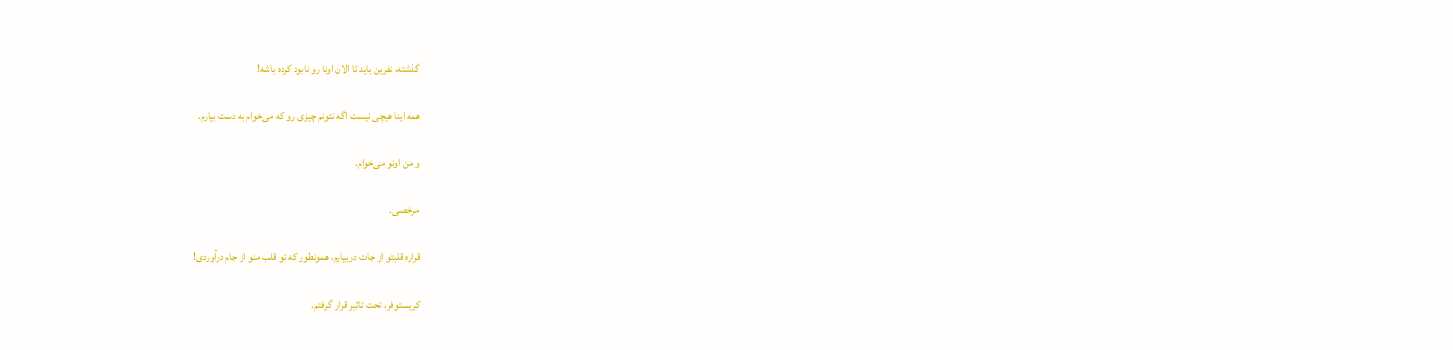گذشته، نفرین باید تا الان اونا رو نابود کرده باشه!

همه اینا هیچی نیست اگه نتونم چیزی رو که می‌خوام به دست بیارم.

و من اونو می‌خوام.

مرخصی.

قراره قلبتو از جات دربیارم، همونطور که تو قلب منو از جام درآوردی!

کریستوفر، تحت تاثیر قرار گرفتم.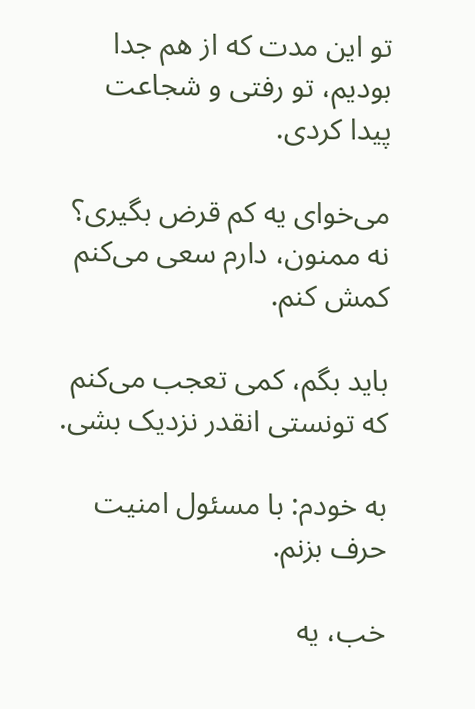تو این مدت که از هم جدا بودیم، تو رفتی و شجاعت پیدا کردی.

می‌خوای یه کم قرض بگیری؟ نه ممنون، دارم سعی می‌کنم کمش کنم.

باید بگم، کمی تعجب می‌کنم که تونستی انقدر نزدیک بشی.

به خودم: با مسئول امنیت حرف بزنم.

خب، یه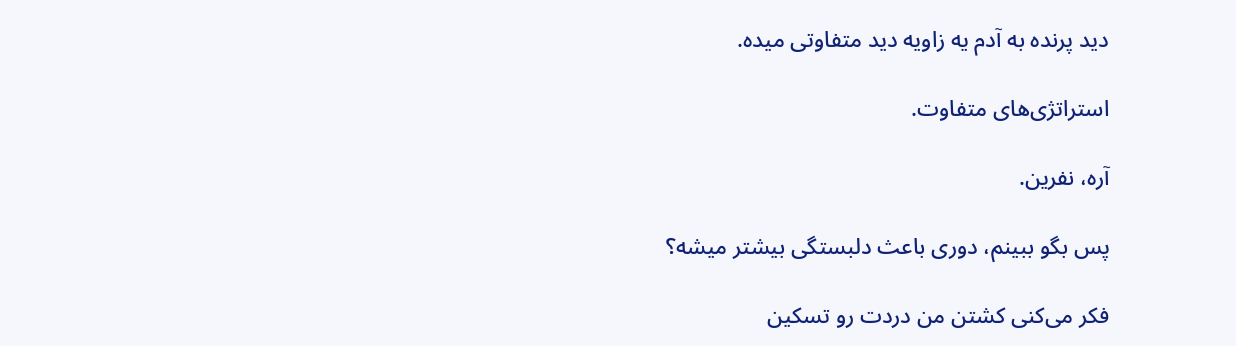دید پرنده به آدم یه زاویه دید متفاوتی میده.

استراتژی‌های متفاوت.

آره، نفرین.

پس بگو ببینم، دوری باعث دلبستگی بیشتر میشه؟

فکر می‌کنی کشتن من دردت رو تسکین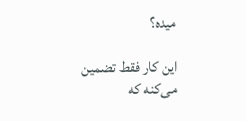میده؟

این کار فقط تضمین می‌کنه که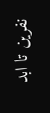نفرین تا ابد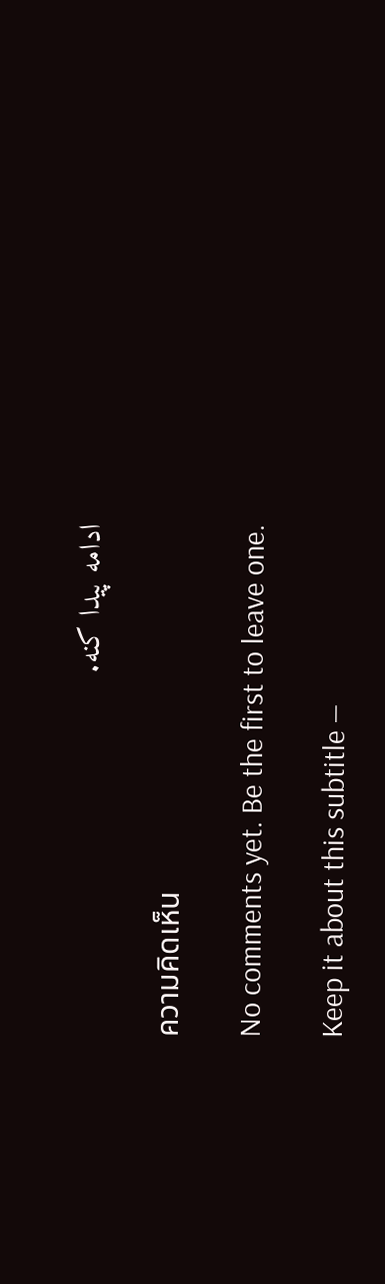ادامه پیدا کنه.

ความคิดเห็น

No comments yet. Be the first to leave one.

Keep it about this subtitle —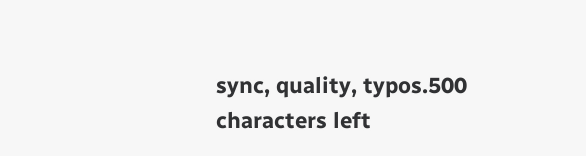sync, quality, typos.500 characters left